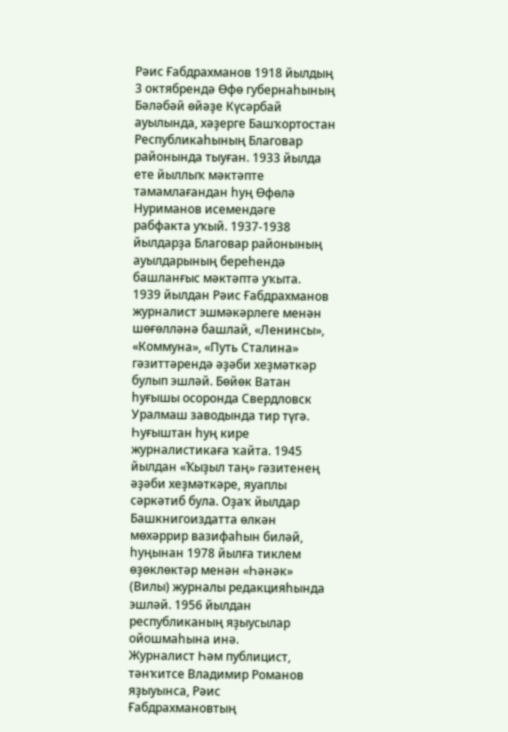Рәис Ғабдрахманов 1918 йылдың 3 октябрендә Өфө губернаһының Бәләбәй өйәҙе Күсәрбай ауылында, хәҙерге Башҡортостан Республикаһының Благовар районында тыуған. 1933 йылда ете йыллыҡ мәктәпте тамамлағандан һуң Өфөлә Нуриманов исемендәге рабфакта уҡый. 1937-1938 йылдарҙа Благовар районының ауылдарының береһендә башланғыс мәктәптә уҡыта.
1939 йылдан Рәис Ғабдрахманов журналист эшмәкәрлеге менән шөғөлләнә башлай, «Ленинсы», «Коммуна», «Путь Сталина» гәзиттәрендә әҙәби хеҙмәткәр булып эшләй. Бөйөк Ватан һуғышы осоронда Свердловск Уралмаш заводында тир түгә. Һуғыштан һуң кире журналистикаға ҡайта. 1945 йылдан «Ҡыҙыл таң» гәзитенең әҙәби хеҙмәткәре, яуаплы сәркәтиб була. Оҙаҡ йылдар Башкнигоиздатта өлкән мөхәррир вазифаһын биләй, һуңынан 1978 йылға тиклем өҙөклөктәр менән «Һәнәк» (Вилы) журналы редакцияһында эшләй. 1956 йылдан республиканың яҙыусылар ойошмаһына инә.
Журналист Һәм публицист, тәнҡитсе Владимир Романов яҙыуынса, Рәис Ғабдрахмановтың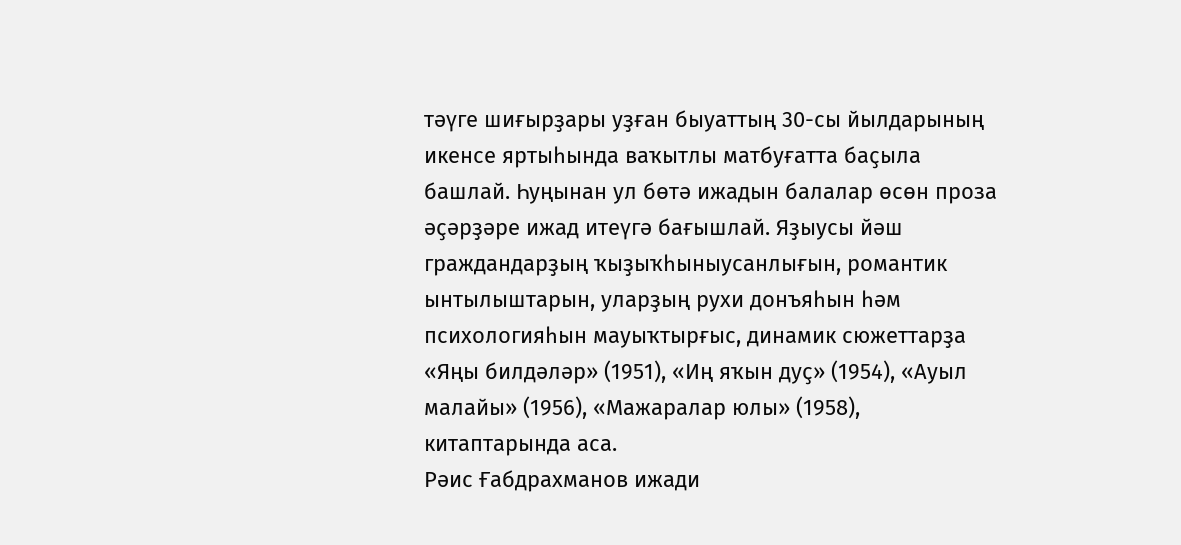тәүге шиғырҙары уҙған быуаттың 30-сы йылдарының икенсе яртыһында ваҡытлы матбуғатта баҫыла башлай. Һуңынан ул бөтә ижадын балалар өсөн проза әҫәрҙәре ижад итеүгә бағышлай. Яҙыусы йәш граждандарҙың ҡыҙыҡһыныусанлығын, романтик ынтылыштарын, уларҙың рухи донъяһын һәм психологияһын мауыҡтырғыс, динамик сюжеттарҙа «Яңы билдәләр» (1951), «Иң яҡын дуҫ» (1954), «Ауыл малайы» (1956), «Мажаралар юлы» (1958), китаптарында аса.
Рәис Ғабдрахманов ижади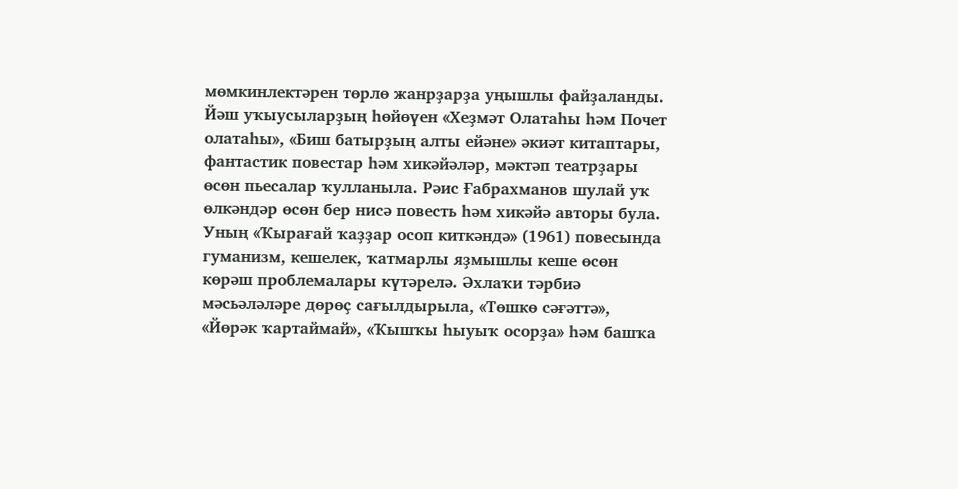мөмкинлектәрен төрлө жанрҙарҙа уңышлы файҙаланды. Йәш уҡыусыларҙың һөйөүен «Хеҙмәт Олатаһы һәм Почет олатаһы», «Биш батырҙың алты ейәне» әкиәт китаптары, фантастик повестар һәм хикәйәләр, мәктәп театрҙары өсөн пьесалар ҡулланыла. Рәис Ғабрахманов шулай уҡ өлкәндәр өсөн бер нисә повесть һәм хикәйә авторы була. Уның «Ҡырағай ҡаҙҙар осоп киткәндә» (1961) повесында гуманизм, кешелек, ҡатмарлы яҙмышлы кеше өсөн көрәш проблемалары күтәрелә. Әхлаҡи тәрбиә мәсьәләләре дөрөҫ сағылдырыла, «Төшкө сәғәттә», «Йөрәк ҡартаймай», «Ҡышҡы һыуыҡ осорҙа» һәм башҡа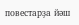повестарҙа йәш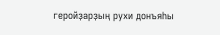геройҙарҙың рухи донъяһы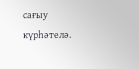сағыу күрһәтелә.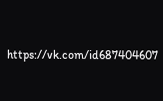https://vk.com/id687404607